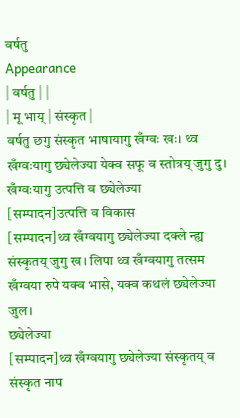वर्षतु
Appearance
| वर्षतु | |
| मू भाय् | संस्कृत |
वर्षतु छगु संस्कृत भाषायागु खँग्वः खः। थ्व खँग्वःयागु छ्येलेज्या येक्व सफू व स्तोत्रय् जुगु दु।
खँग्वःयागु उत्पत्ति व छ्येलेज्या
[सम्पादन]उत्पत्ति व विकास
[सम्पादन]थ्व खँग्वयागु छ्येलेज्या दक्ले न्ह्य संस्कृतय् जुगु ख। लिपा थ्व खँग्वयागु तत्सम खँग्वया रुपे यक्व भासे, यक्व कथलं छ्येलेज्या जुल।
छ्येलेज्या
[सम्पादन]थ्व खँग्वयागु छ्येलेज्या संस्कृतय् व संस्कृत नाप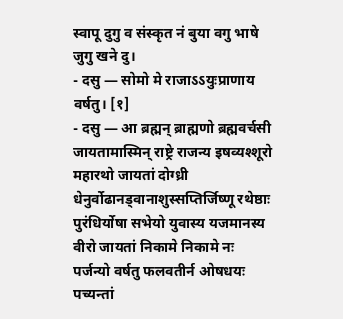स्वापू दुगु व संस्कृत नं बुया वगु भाषे जुगु खने दु।
- दसु — सोमो मे राजाऽऽयुःप्राणाय वर्षतु। [१]
- दसु — आ ब्रह्मन् ब्राह्मणो ब्रह्मवर्चसी जायतामास्मिन् राष्ट्रे राजन्य इषव्यश्शूरो महारथो जायतां दोग्ध्री धेनुर्वोढानड्वानाशुस्सप्तिर्जिष्णू रथेष्ठाः पुरंधिर्योषा सभेयो युवास्य यजमानस्य वीरो जायतां निकामे निकामे नः पर्जन्यो वर्षतु फलवतीर्न ओषधयः पच्यन्तां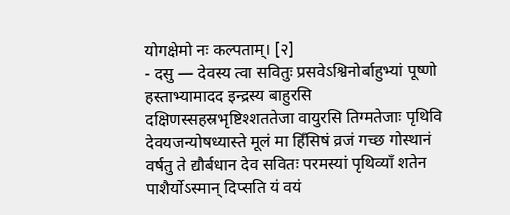योगक्षेमो नः कल्पताम्। [२]
- दसु — देवस्य त्वा सवितुः प्रसवेऽश्विनोर्बाहुभ्यां पूष्णो हस्ताभ्यामादद इन्द्रस्य बाहुरसि दक्षिणस्सहस्रभृष्टिश्शततेजा वायुरसि तिग्मतेजाः पृथिवि देवयजन्योषध्यास्ते मूलं मा हिँसिषं व्रजं गच्छ गोस्थानं वर्षतु ते द्यौर्बधान देव सवितः परमस्यां पृथिव्याँ शतेन पाशैर्योऽस्मान् दिप्सति यं वयं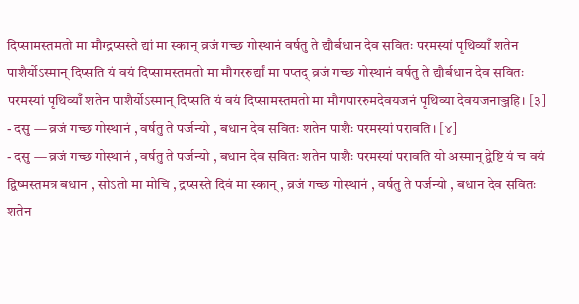दिप्सामस्तमतो मा मौग्द्रप्सस्ते द्यां मा स्कान् व्रजं गच्छ गोस्थानं वर्षतु ते द्यौर्बधान देव सवितः परमस्यां पृथिव्याँ शतेन पाशैर्योऽस्मान् दिप्सति यं वयं दिप्सामस्तमतो मा मौगररुर्द्यां मा पप्तद् व्रजं गच्छ गोस्थानं वर्षतु ते द्यौर्बधान देव सवितः परमस्यां पृथिव्याँ शतेन पाशैर्योऽस्मान् दिप्सति यं वयं दिप्सामस्तमतो मा मौगपाररुमदेवयजनं पृथिव्या देवयजनाञ्जहि। [३]
- दसु — व्रजं गच्छ गोस्थानं , वर्षतु ते पर्जन्यो , बधान देव सवितः शतेन पाशैः परमस्यां परावति। [४]
- दसु — व्रजं गच्छ गोस्थानं , वर्षतु ते पर्जन्यो , बधान देव सवितः शतेन पाशैः परमस्यां परावति यो अस्मान् द्वेष्टि यं च वयं द्विष्मस्तमत्र बधान , सोऽतो मा मोचि , द्रप्सस्ते दिवं मा स्कान् , व्रजं गच्छ गोस्थानं , वर्षतु ते पर्जन्यो , बधान देव सवितः शतेन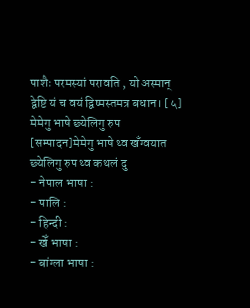पाशैः परमस्यां परावति , यो अस्मान् द्वेष्टि यं च वयं द्विष्मस्तमत्र बधान। [५]
मेमेगु भाषे छ्येलिगु रुप
[सम्पादन]मेमेगु भाषे थ्व खँग्वयात छ्येलिगु रुप थ्व कथलं दु
- नेपाल भाषा :
- पालि :
- हिन्दी :
- खेँ भाषा :
- बांग्ला भाषा :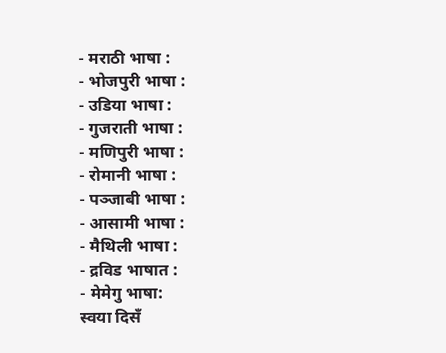- मराठी भाषा :
- भोजपुरी भाषा :
- उडिया भाषा :
- गुजराती भाषा :
- मणिपुरी भाषा :
- रोमानी भाषा :
- पञ्जाबी भाषा :
- आसामी भाषा :
- मैथिली भाषा :
- द्रविड भाषात :
- मेमेगु भाषा:
स्वया दिसँ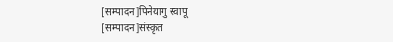[सम्पादन]पिनेयागु स्वापू
[सम्पादन]संस्कृत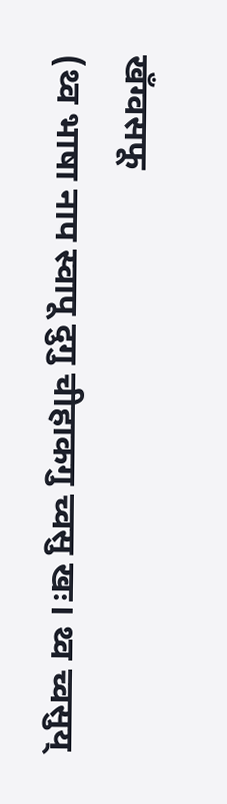खँग्वसफू
(थ्व भाषा नाप स्वापू दुगु चीहाकगु च्वसु खः। थ्व च्वसुय्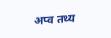अप्व तथ्य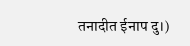तनादीत ईनाप दु।)